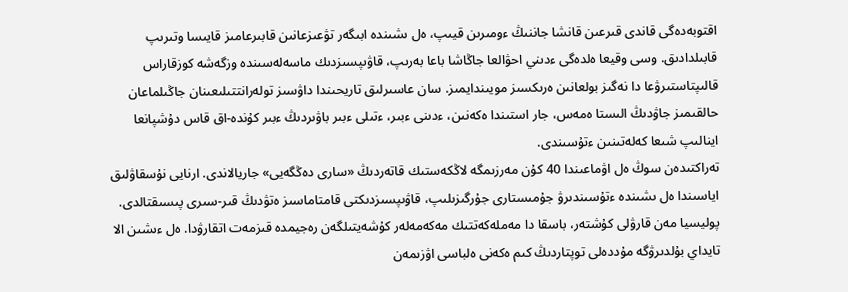اقتوبەدەگى قاندى قىرعىن قانشا جاننىڭ ءومىرىن قيىپ، ەل ىشىندە ابىگەر تۋعىزعانىن قابىرعامىز قايىسا وتىرىپ قابىلدادىق. وسى وقيعا ەلدەگى ءدىني احۋالعا جاڭاشا باعا بەرىپ، قاۋىپسىزدىك ماسەلەسىندە وزگەشە كوزقاراس قالىپتاستىرۋعا دا نەگىز بولعانىن ەرىكسىز مويىندايمىز. سان عاسىرلىق تاريحىندا داۋسىز تولەرانتتىلىعىنان جاڭىلماعان حالقىمىز جاۋدىڭ الىستا ەمەس، جار استىندا ەكەنىن، ءدىنى ءبىر، ءتىلى ءبىر باۋىردىڭ ءبىر كۇندە-اق قاس دۇشپانعا اينالىپ شىعا كەلەتىنىن ءتۇسىندى.
تەراكتىدەن سوڭ ەل اۋماعىندا 40 كۇن مەرزىمگە لاڭكەستىك قاتەردىڭ «سارى دەڭگەيى» جاريالاندى. ارنايى نۇسقاۋلىق اياسىندا ەل ىشىندە ءتۇسىندىرۋ جۇمىستارى جۇرگىزىلىپ، قاۋىپسىزدىكتى قامتاماسىز ەتۋدىڭ قىر-سىرى پىسىقتالدى. پوليسيا مەن قارۋلى كۇشتەر، باسقا دا مەملەكەتتىك مەكەمەلەر كۇشەيتىلگەن رەجيمدە قىزمەت اتقارۋدا. ەل ءىشىن الا تايداي بۇلدىرۋگە مۇددەلى توپتاردىڭ كىم ەكەنى ەلباسى اۋزىمەن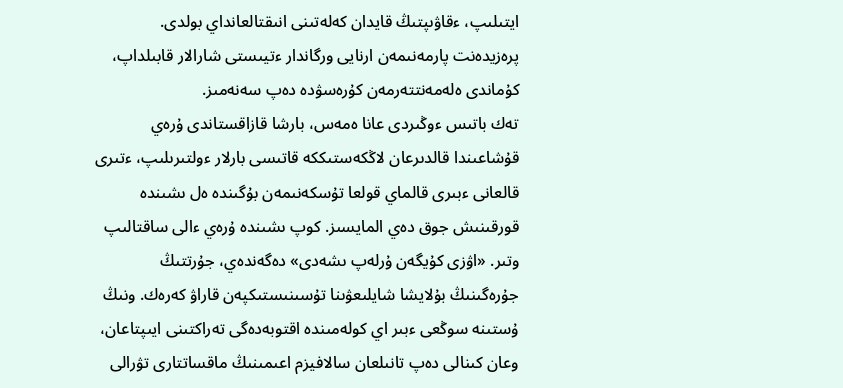ايتىلىپ، ءقاۋىپتىڭ قايدان كەلەتىنى انىقتالعانداي بولدى. پرەزيدەنت پارمەنىمەن ارنايى ورگاندار ءتيىستى شارالار قابىلداپ، كۇماندى ەلەمەنتتەرمەن كۇرەسۋدە دەپ سەنەمىز.
تەك باتىس ءوڭىردى عانا ەمەس، بارشا قازاقستاندى ۇرەي قۇشاعىندا قالدىرعان لاڭكەستىككە قاتىسى بارلار ءولتىرىلىپ، ءتىرى قالعانى ءبىرى قالماي قولعا تۇسكەنىمەن بۇگىندە ەل ىشىندە قورقىنىش جوق دەي المايسىز. كوپ ىشىندە ۇرەي ءالى ساقتالىپ وتىر. «اۋزى كۇيگەن ۇرلەپ ىشەدى» دەگەندەي، جۇرتتىڭ جۇرەگىنىڭ بۇلايشا شايلىعۋىنا تۇسىنىستىكپەن قاراۋ كەرەك. ونىڭ ۇستىنە سوڭعى ءبىر اي كولەمىندە اقتوبەدەگى تەراكتىنى ايىپتاعان، وعان كىنالى دەپ تانىلعان سالافيزم اعىمىنىڭ ماقساتتارى تۋرالى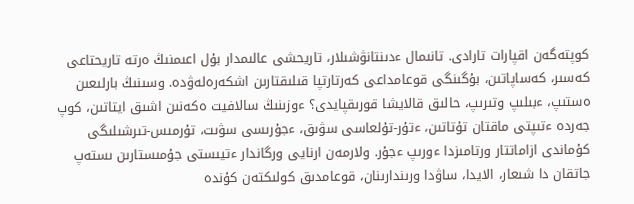كوپتەگەن اقپارات تارادى. تانىمال ءدىنتانۋشىلار، تاريحشى عالىمدار بۇل اعىمنىڭ ەرتە تاريحتاعى كەسىر، كەساپاتىن، بۇگىنگى قوعامداعى كەرتارتپا قىلىقتارىن اشكەرەلەۋدە. وسىنىڭ بارلىعىن ەستىپ، ءبىلىپ وتىرىپ، حالىق قالايشا قورىقپايدى؟ ءوزىنىڭ سالافيت ەكەنىن اشىق ايتاتىن، كوپ جەردە ءتىپتى ماقتان تۇتاتىن، ءتۇر-تۇلعاسى سۋىق، ءجۇرىسى سۋىت، تۇرمىس-تىرشىلىگى كۇماندى ازاماتتار ورتامىزدا ءورىپ ءجۇر. ولارمەن ارنايى ورگاندار ءتيىستى جۇمىستارىن ىستەپ جاتقان دا شىعار، الايدا، ساۋدا ورىندارىنان، قوعامدىق كولىكتەن كۇندە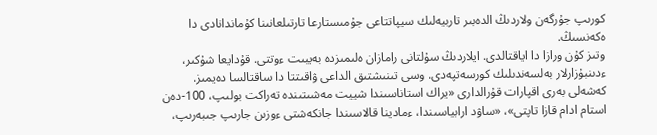كورىپ جۇرگەن ولاردىڭ الدەبىر تاربيەلىك سيپاتتاعى جۇمىستارعا تارتىلعانىنا كۇماندانادى دا ەكەنسىڭ.
وتىز كۇن ورازا دا اياقتالدى. ايلاردىڭ سۇلتانى رامازان ەلىمىزدە بەيبىت ءوتتى. قۇدايعا شۇكىر، ءدىنبۇزارلار بەلسەندىلىك كورسەتپەدى. وسى تىنىشتىق الداعى ۋاقىتتا دا ساقتالسا دەيمىز.
كەشەلى بەرى اقپارات قۇرالدارى «يراك استاناسىندا شييت مەشىتىندە تەراكت بولىپ، 100-دەن استام ادام قازا تاپتى»، «ساۋد ارابياسىندا، ءمادينا قالاسىندا جانكەشتى ءوزىن جارىپ جىبەرىپ،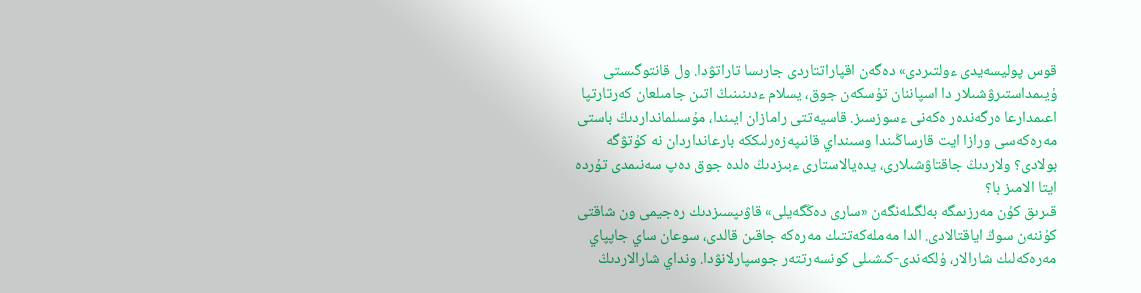قوس پوليسەيدى ءولتىردى» دەگەن اقپاراتتاردى جارىسا تاراتۋدا. ول قانتوگىستى ۇيىمداستىرۋشىلار دا اسپاننان تۇسكەن جوق، يسلام ءدىنىنىڭ اتىن جامىلعان كەرتارتپا اعىمدارعا ەرگەندەر ەكەنى ءسوزسىز. قاسيەتتى رامازان ايىندا، مۇسىلمانداردىڭ باستى مەرەكەسى ورازا ايت قارساڭىندا وسىنداي قانىپەزەرلىككە بارعانداردان نە كۇتۋگە بولادى؟ ولاردىڭ جاقتاۋشىلارى، يدەيالاستارى ءبىزدىڭ ەلدە جوق دەپ سەنىمدى تۇردە ايتا الامىز با؟
قىرىق كۇن مەرزىمگە بەلگىلەنگەن «سارى دەڭگەيلى» قاۋىپسىزدىك رەجيمى ون شاقتى كۇننەن سوڭ اياقتالادى. الدا مەملەكەتتىك مەرەكە جاقىن قالدى، سوعان ساي جاپپاي مەرەكەلىك شارالار، ۇلكەندى-كىشىلى كونسەرتتەر جوسپارلانۋدا. ونداي شارالاردىڭ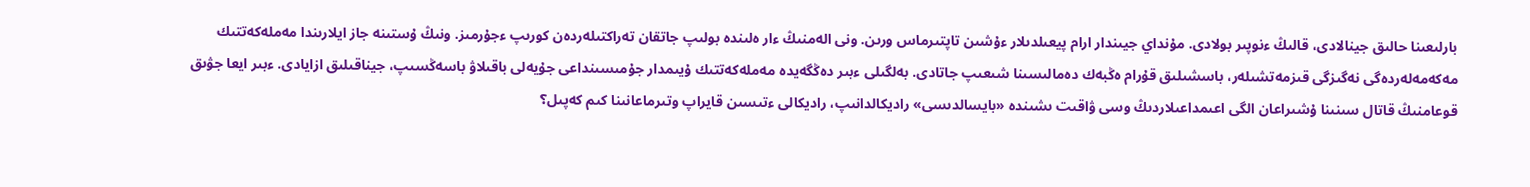بارلىعىنا حالىق جينالادى، قالىڭ ءنوپىر بولادى. مۇنداي جيىندار ارام پيعىلدىلار ءۇشىن تاپتىرماس ورىن. ونى الەمنىڭ ءار ەلىندە بولىپ جاتقان تەراكتىلەردەن كورىپ ءجۇرمىز. ونىڭ ۇستىنە جاز ايلارىندا مەملەكەتتىك مەكەمەلەردەگى نەگىزگى قىزمەتشىلەر، باسشىلىق قۇرام ەڭبەك دەمالىسىنا شىعىپ جاتادى. بەلگىلى ءبىر دەڭگەيدە مەملەكەتتىك ۇيىمدار جۇمىسىنداعى جۇيەلى باقىلاۋ باسەڭسىپ، جيناقىلىق ازايادى. ءبىر ايعا جۋىق قوعامنىڭ قاتال سىنىنا ۇشىراعان الگى اعىمداعىلاردىڭ وسى ۋاقىت ىشىندە «بايسالدىسى» راديكالدانىپ، راديكالى ءتىسىن قايراپ وتىرماعانىنا كىم كەپىل؟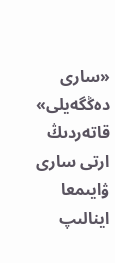«سارى دەڭگەيلى» قاتەردىڭ ارتى سارى ۋايىمعا اينالىپ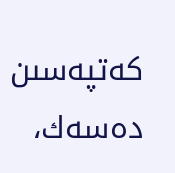كەتپەسىن دەسەك،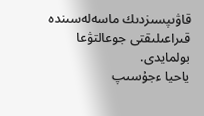قاۋىپسىزدىك ماسەلەسىندە قىراعىلىقتى جوعالتۋعا بولمايدى.
ياحيا ءجۇسىپ